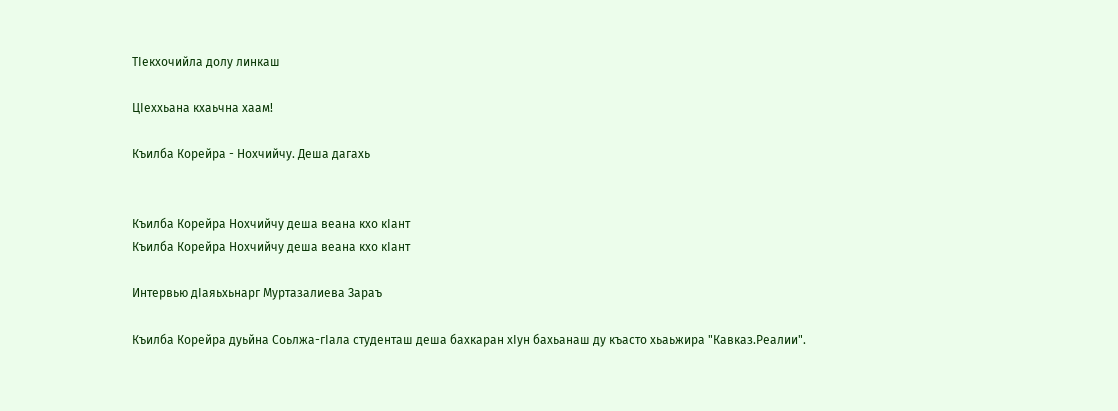ТIекхочийла долу линкаш

ЦIеххьана кхаьчна хаам!

Къилба Корейра - Нохчийчу. Деша дагахь


Къилба Корейра Нохчийчу деша веана кхо кIант
Къилба Корейра Нохчийчу деша веана кхо кIант

Интервью дIаяьхьнарг Муртазалиева Зараъ

Къилба Корейра дуьйна Соьлжа-гIала студенташ деша бахкаран хIун бахьанаш ду къасто хьаьжира "Кавказ.Реалии".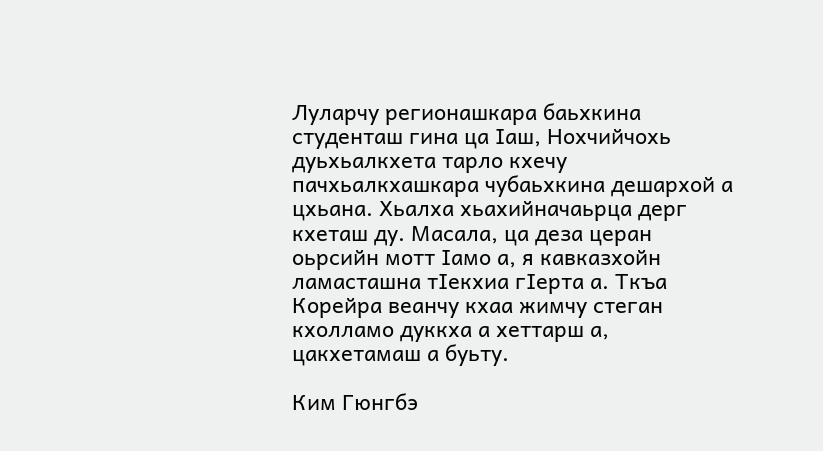Луларчу регионашкара баьхкина студенташ гина ца Iаш, Нохчийчохь дуьхьалкхета тарло кхечу пачхьалкхашкара чубаьхкина дешархой а цхьана. Хьалха хьахийначаьрца дерг кхеташ ду. Масала, ца деза церан оьрсийн мотт Iамо а, я кавказхойн ламасташна тIекхиа гIерта а. Ткъа Корейра веанчу кхаа жимчу стеган кхолламо дуккха а хеттарш а, цакхетамаш а буьту.

Ким Гюнгбэ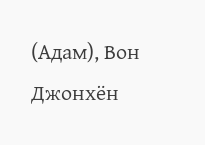(Адам), Вон Джонхён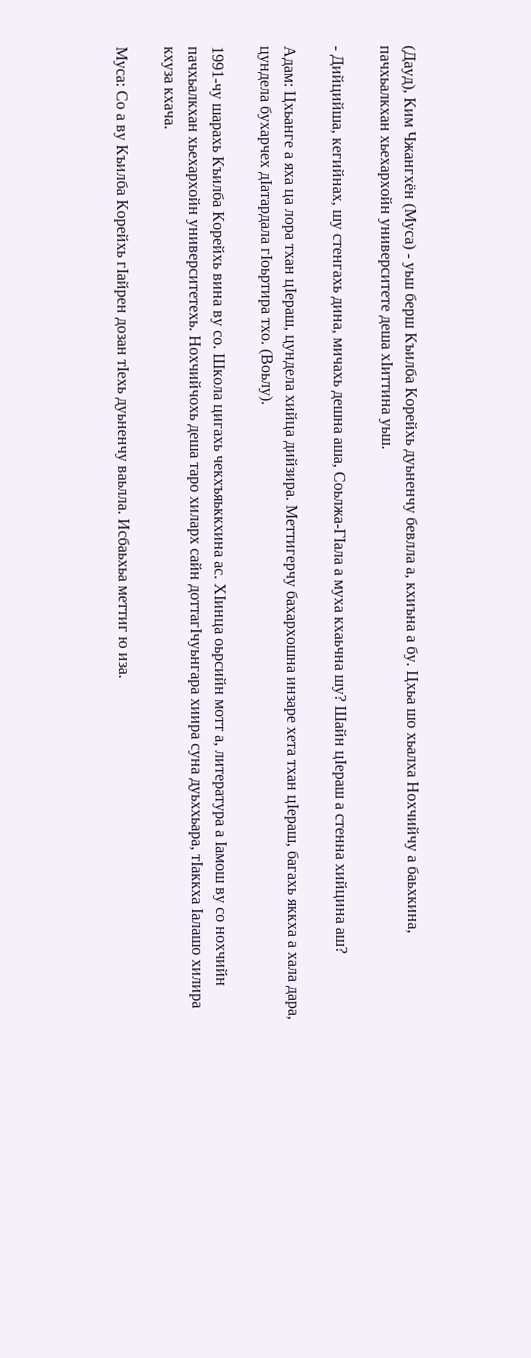(Дауд), Ким Чжангхён (Муса) - уьш берш Къилба Корейхь дуьненчу бевлла а, кхиъна а бу. Цхьа шо хьалха Нохчийчу а баьхкина, пачхьалкхан хьехархойн университете деша хIиттина уьш.

- Дийцийша, кегийнах, шу стенгахь дина, мичахь дешна аша, Соьлжа-ГIала а муха кхаьчна шу? Шайн цIераш а стенна хийцина аш?

Адам: Цхьанге а яха ца лора тхан цIераш, цундела хийца дийзира. Меттигерчу бахархошна инзаре хета тхан цIераш, багахь яккха а хала дара, цундела бухарчех дIатардала гIоьртира тхо. (Воьлу).

1991-чу шарахь Къилба Корейхь вина ву со. Школа цигахь чекхъяьккхина ас. ХIинца оьрсийн мотт а, литература а Iамош ву со нохчийн пачхьалкхан хьехархойн университетехь. Нохчийчохь деша таро хиларх сайн доттагIчуьнгара хиира суна дуьххьара, тIаккха Iалашо хилира кхуза кхача.

Муса: Со а ву Къилба Корейхь гIайрен дозан тIехь дуьненчу ваьлла. Исбаьхьа меттиг ю иза.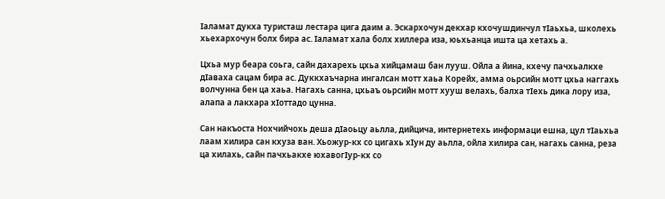Iаламат дукха туристаш лестара цига даим а. Эскархочун декхар кхочушдинчул тIаьхьа, школехь хьехархочун болх бира ас. Iаламат хала болх хиллера иза, юьхьанца ишта ца хетахь а.

Цхьа мур беара соьга, сайн дахарехь цхьа хийцамаш бан лууш. Ойла а йина, кхечу пачхьалкхе дIаваха сацам бира ас. Дуккхаъчарна ингалсан мотт хаьа Корейх, амма оьрсийн мотт цхьа наггахь волчунна бен ца хаьа. Нагахь санна, цхьаъ оьрсийн мотт хууш велахь, балха тIехь дика лору иза, алапа а лакхара хIоттадо цунна.

Сан накъоста Нохчийчохь деша дIаоьцу аьлла, дийцича, интернетехь информаци ешна, цул тIаьхьа лаам хилира сан кхуза ван. Хьожур-кх со цигахь хIун ду аьлла, ойла хилира сан, нагахь санна, реза ца хилахь, сайн пачхьакхе юхавогIур-кх со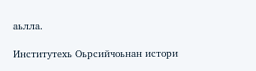аьлла.

Институтехь Оьрсийчоьнан истори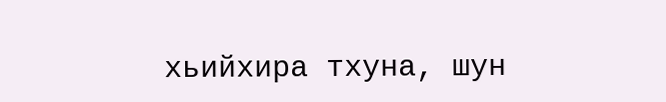хьийхира тхуна, шун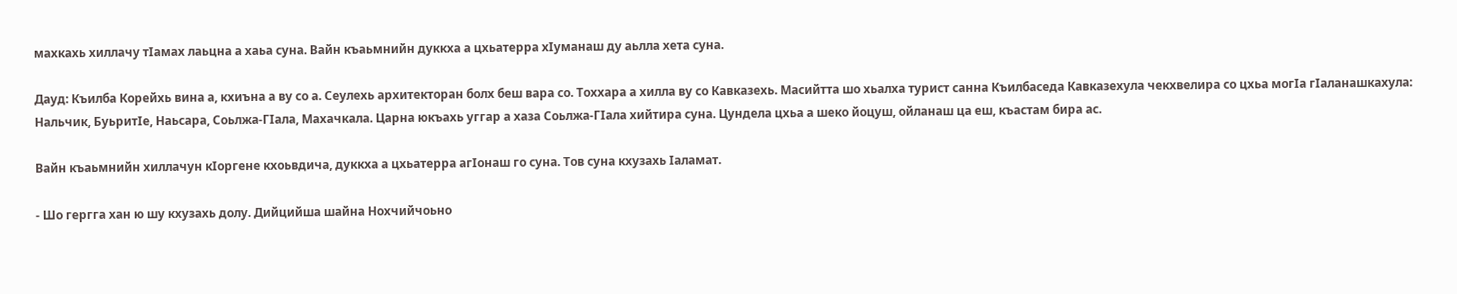махкахь хиллачу тIамах лаьцна а хаьа суна. Вайн къаьмнийн дуккха а цхьатерра хIуманаш ду аьлла хета суна.

Дауд: Къилба Корейхь вина а, кхиъна а ву со а. Сеулехь архитекторан болх беш вара со. Тоххара а хилла ву со Кавказехь. Масийтта шо хьалха турист санна Къилбаседа Кавказехула чекхвелира со цхьа могIа гIаланашкахула: Нальчик, БуьритIе, Наьсара, Соьлжа-ГIала, Махачкала. Царна юкъахь уггар а хаза Соьлжа-ГIала хийтира суна. Цундела цхьа а шеко йоцуш, ойланаш ца еш, къастам бира ас.

Вайн къаьмнийн хиллачун кIоргене кхоьвдича, дуккха а цхьатерра агIонаш го суна. Тов суна кхузахь Iаламат.

- Шо гергга хан ю шу кхузахь долу. Дийцийша шайна Нохчийчоьно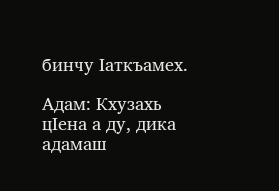бинчу Iаткъамех.

Адам: Кхузахь цIена а ду, дика адамаш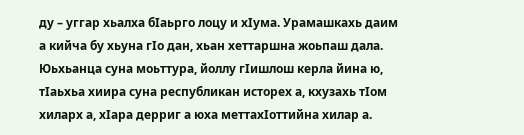ду – уггар хьалха бIаьрго лоцу и хIума. Урамашкахь даим а кийча бу хьуна гIо дан, хьан хеттаршна жоьпаш дала. Юьхьанца суна моьттура, йоллу гIишлош керла йина ю, тIаьхьа хиира суна республикан исторех а, кхузахь тIом хиларх а, хIара дерриг а юха меттахIоттийна хилар а.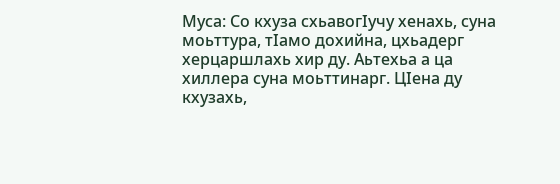Муса: Со кхуза схьавогIучу хенахь, суна моьттура, тIамо дохийна, цхьадерг херцаршлахь хир ду. Аьтехьа а ца хиллера суна моьттинарг. ЦIена ду кхузахь,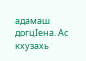адамаш догцIена. Ас кхузахь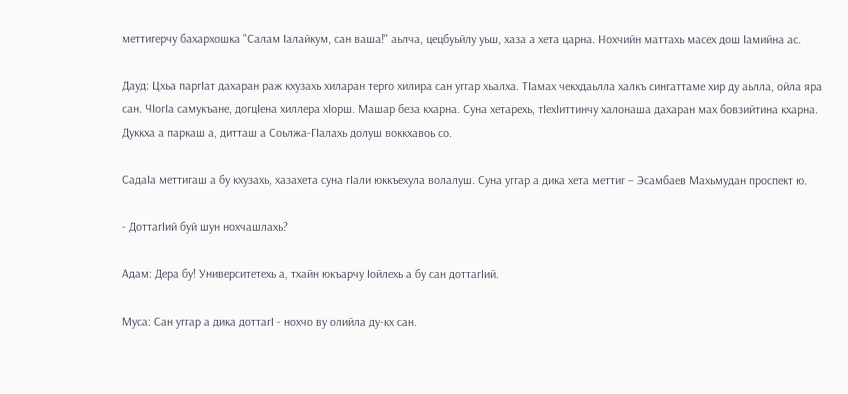меттигерчу бахархошка "Салам Iалайкум, сан ваша!" аьлча, цецбуьйлу уьш, хаза а хета царна. Нохчийн маттахь масех дош Iамийна ас.

Дауд: Цхьа паргIат дахаран раж кхузахь хиларан терго хилира сан уггар хьалха. ТIамах чекхдаьлла халкъ сингаттаме хир ду аьлла, ойла яра сан. ЧIогIа самукъане, догцIена хиллера хIорш. Машар беза кхарна. Суна хетарехь, тIехIиттинчу халонаша дахаран мах бовзийтина кхарна. Дуккха а паркаш а, дитташ а Соьлжа-ГIалахь долуш воккхавоь со.

СадаIа меттигаш а бу кхузахь, хазахета суна гIали юккъехула волалуш. Суна уггар а дика хета меттиг – Эсамбаев Махьмудан проспект ю.

- ДоттагIий буй шун нохчашлахь?

Адам: Дера бу! Университетехь а, тхайн юкъарчу Iойлехь а бу сан доттагIий.

Муса: Сан уггар а дика доттагI - нохчо ву олийла ду-кх сан.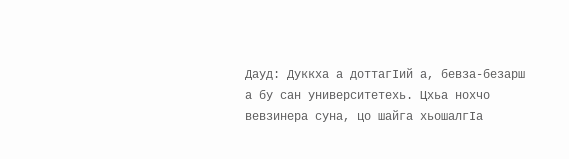Дауд: Дуккха а доттагIий а, бевза-безарш а бу сан университетехь. Цхьа нохчо вевзинера суна, цо шайга хьошалгIа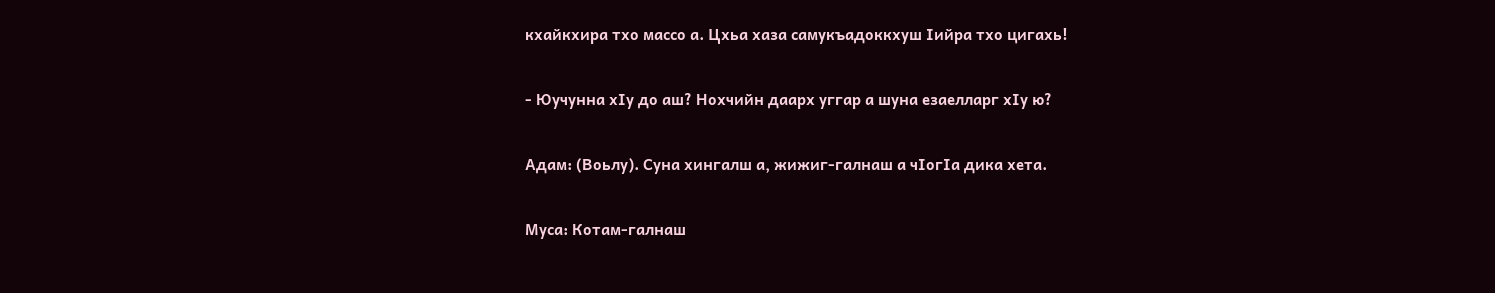кхайкхира тхо массо а. Цхьа хаза самукъадоккхуш Iийра тхо цигахь!

- Юучунна хIу до аш? Нохчийн даарх уггар а шуна езаелларг хIу ю?

Адам: (Воьлу). Суна хингалш а, жижиг-галнаш а чIогIа дика хета.

Муса: Котам-галнаш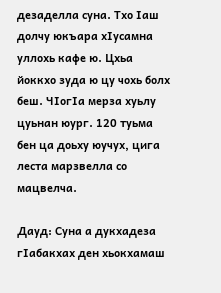дезаделла суна. Тхо Iаш долчу юкъара хIусамна уллохь кафе ю. Цхьа йоккхо зуда ю цу чохь болх беш. ЧIогIа мерза хуьлу цуьнан юург. 120 туьма бен ца доьху юучух, цига леста марзвелла со мацвелча.

Дауд: Суна а дукхадеза гIабакхах ден хьокхамаш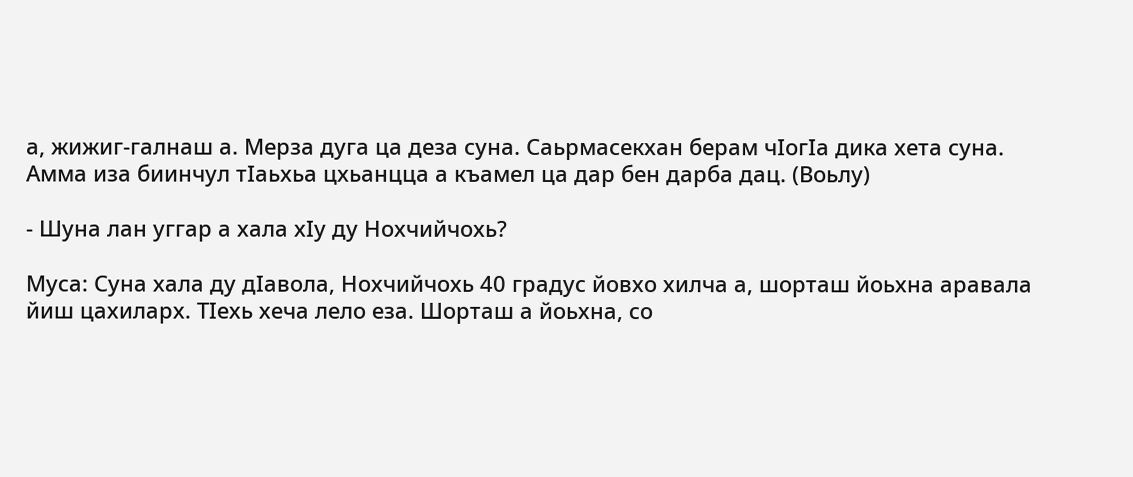а, жижиг-галнаш а. Мерза дуга ца деза суна. Саьрмасекхан берам чIогIа дика хета суна. Амма иза биинчул тIаьхьа цхьанцца а къамел ца дар бен дарба дац. (Воьлу)

- Шуна лан уггар а хала хIу ду Нохчийчохь?

Муса: Суна хала ду дIавола, Нохчийчохь 40 градус йовхо хилча а, шорташ йоьхна аравала йиш цахиларх. ТIехь хеча лело еза. Шорташ а йоьхна, со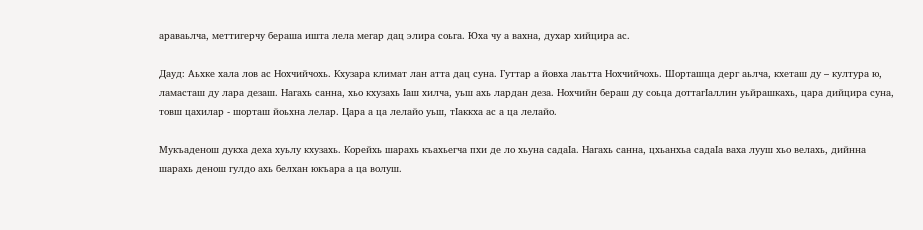араваьлча, меттигерчу бераша ишта лела мегар дац элира соьга. Юха чу а вахна, духар хийцира ас.

Дауд: Аьхке хала лов ас Нохчийчохь. Кхузара климат лан атта дац суна. Гуттар а йовха лаьтта Нохчийчохь. Шорташца дерг аьлча, кхеташ ду – култура ю, ламасташ ду лара дезаш. Нагахь санна, хьо кхузахь Iаш хилча, уьш ахь лардан деза. Нохчийн бераш ду соьца доттагIаллин уьйрашкахь, цара дийцира суна, товш цахилар - шорташ йоьхна лелар. Цара а ца лелайо уьш, тIаккха ас а ца лелайо.

Мукъаденош дукха деха хуьлу кхузахь. Корейхь шарахь къахьегча пхи де ло хьуна садаIа. Нагахь санна, цхьанхьа садаIа ваха лууш хьо велахь, дийнна шарахь денош гулдо ахь белхан юкъара а ца волуш.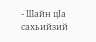- Шайн цIа сахьийзий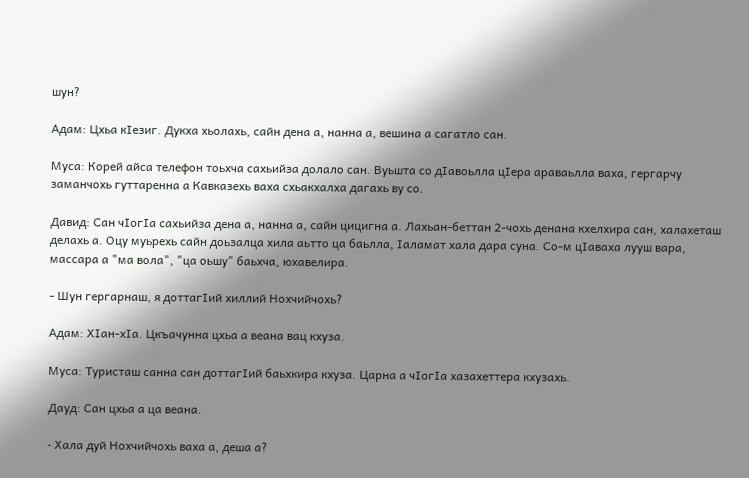шун?

Адам: Цхьа кIезиг. Дукха хьолахь, сайн дена а, нанна а, вешина а сагатло сан.

Муса: Корей айса телефон тоьхча сахьийза долало сан. Вуьшта со дIавоьлла цIера араваьлла ваха, гергарчу заманчохь гуттаренна а Кавказехь ваха схьакхалха дагахь ву со.

Давид: Сан чIогIа сахьийза дена а, нанна а, сайн цицигна а. Лахьан-беттан 2-чохь денана кхелхира сан, халахеташ делахь а. Оцу муьрехь сайн доьзалца хила аьтто ца баьлла, Iаламат хала дара суна. Со-м цIаваха лууш вара, массара а "ма вола", "ца оьшу" баьхча, юхавелира.

- Шун гергарнаш, я доттагIий хиллий Нохчийчохь?

Адам: ХIан-хIа. Цкъачунна цхьа а веана вац кхуза.

Муса: Туристаш санна сан доттагIий баьхкира кхуза. Царна а чIогIа хазахеттера кхузахь.

Дауд: Сан цхьа а ца веана.

⁃ Хала дуй Нохчийчохь ваха а, деша а?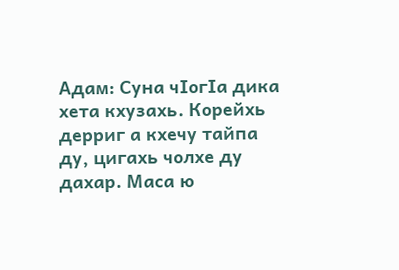Адам: Суна чIогIа дика хета кхузахь. Корейхь дерриг а кхечу тайпа ду, цигахь чолхе ду дахар. Маса ю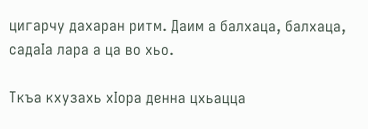цигарчу дахаран ритм. Даим а балхаца, балхаца, садаIа лара а ца во хьо.

Ткъа кхузахь хIора денна цхьацца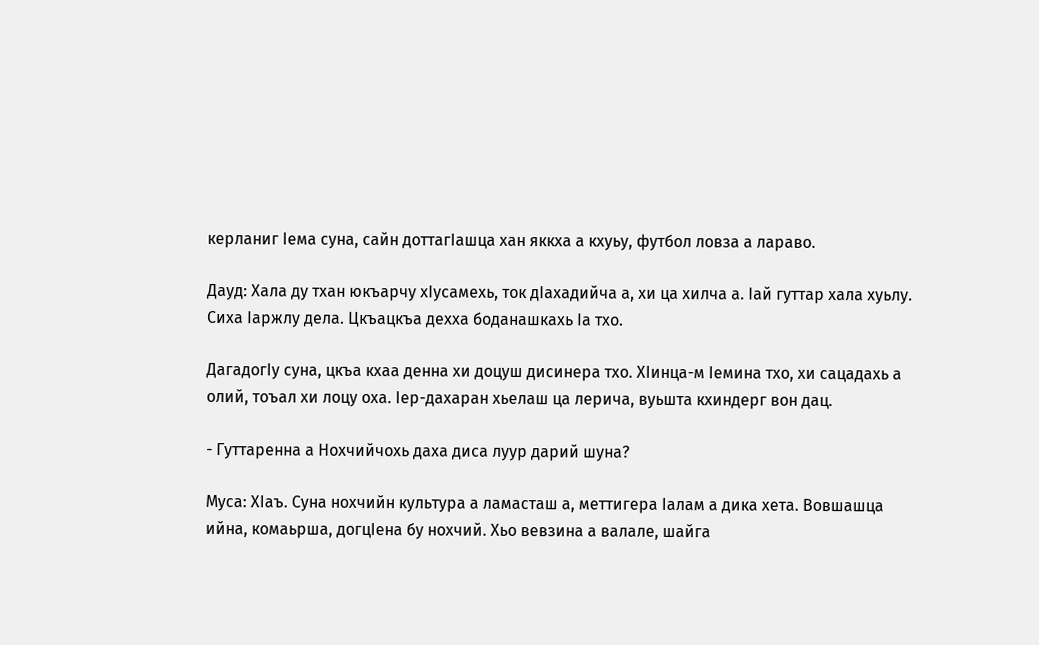керланиг Iема суна, сайн доттагIашца хан яккха а кхуьу, футбол ловза а лараво.

Дауд: Хала ду тхан юкъарчу хIусамехь, ток дIахадийча а, хи ца хилча а. Iай гуттар хала хуьлу. Сиха Iаржлу дела. Цкъацкъа дехха боданашкахь Iа тхо.

ДагадогIу суна, цкъа кхаа денна хи доцуш дисинера тхо. ХIинца-м Iемина тхо, хи сацадахь а олий, тоъал хи лоцу оха. Iер-дахаран хьелаш ца лерича, вуьшта кхиндерг вон дац.

- Гуттаренна а Нохчийчохь даха диса луур дарий шуна?

Муса: ХIаъ. Суна нохчийн культура а ламасташ а, меттигера Iалам а дика хета. Вовшашца ийна, комаьрша, догцIена бу нохчий. Хьо вевзина а валале, шайга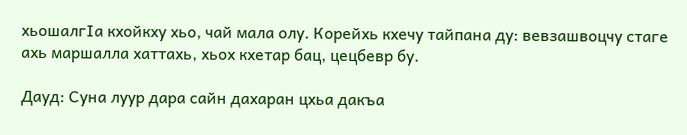хьошалгIа кхойкху хьо, чай мала олу. Корейхь кхечу тайпана ду: вевзашвоцчу стаге ахь маршалла хаттахь, хьох кхетар бац, цецбевр бу.

Дауд: Суна луур дара сайн дахаран цхьа дакъа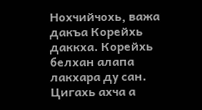Нохчийчохь, важа дакъа Корейхь даккха. Корейхь белхан алапа лакхара ду сан. Цигахь ахча а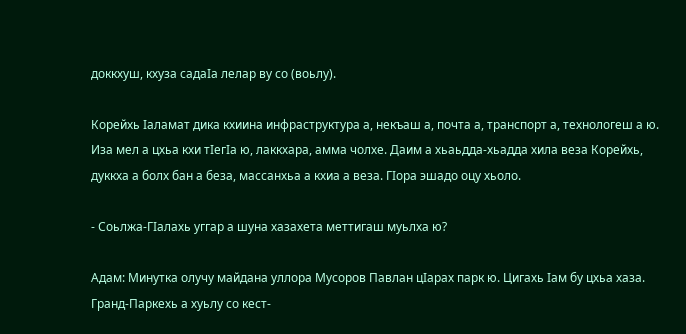доккхуш, кхуза садаIа лелар ву со (воьлу).

Корейхь Iаламат дика кхиина инфраструктура а, некъаш а, почта а, транспорт а, технологеш а ю. Иза мел а цхьа кхи тIегIа ю, лаккхара, амма чолхе. Даим а хьаьдда-хьадда хила веза Корейхь, дуккха а болх бан а беза, массанхьа а кхиа а веза. ГIора эшадо оцу хьоло.

- Соьлжа-ГIалахь уггар а шуна хазахета меттигаш муьлха ю?

Адам: Минутка олучу майдана уллора Мусоров Павлан цIарах парк ю. Цигахь Iам бу цхьа хаза. Гранд-Паркехь а хуьлу со кест-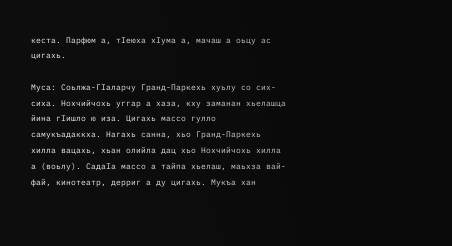кеста. Парфюм а, тIеюха хIума а, мачаш а оьцу ас цигахь.

Муса: Соьлжа-ГIаларчу Гранд-Паркехь хуьлу со сих-сиха. Нохчийчохь уггар а хаза, кху заманан хьелашца йина гIишло ю иза. Цигахь массо гулло самукъадаккха. Нагахь санна, хьо Гранд-Паркехь хилла вацахь, хьан олийла дац хьо Нохчийчохь хилла а (воьлу). СадаIа массо а тайпа хьелаш, маьхза вай-фай, кинотеатр, дерриг а ду цигахь. Мукъа хан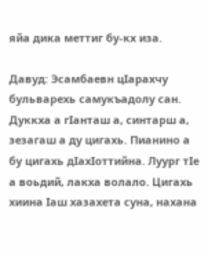яйа дика меттиг бу-кх иза.

Давуд: Эсамбаевн цIарахчу бульварехь самукъадолу сан. Дуккха а гIанташ а, синтарш а, зезагаш а ду цигахь. Пианино а бу цигахь дIахIоттийна. Луург тIе а воьдий, лакха волало. Цигахь хиина Iаш хазахета суна, нахана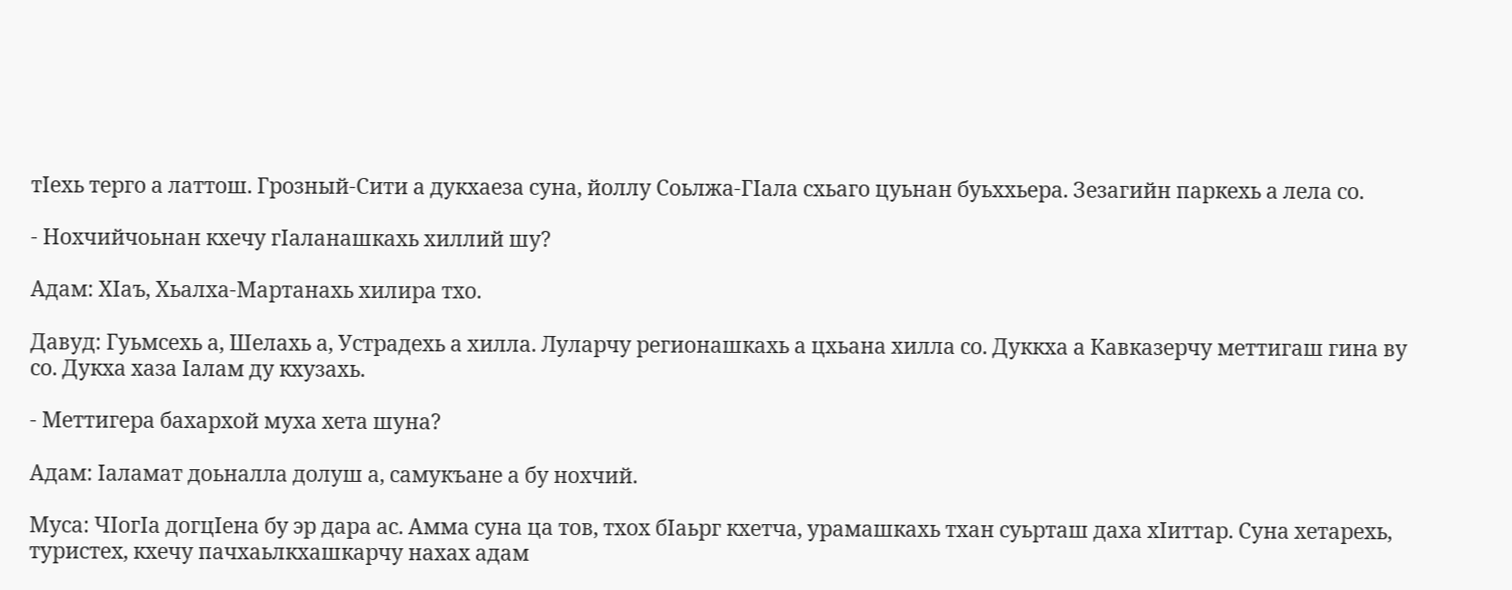тIехь терго а латтош. Грозный-Сити а дукхаеза суна, йоллу Соьлжа-ГIала схьаго цуьнан буьххьера. Зезагийн паркехь а лела со.

- Нохчийчоьнан кхечу гIаланашкахь хиллий шу?

Адам: ХIаъ, Хьалха-Мартанахь хилира тхо.

Давуд: Гуьмсехь а, Шелахь а, Устрадехь а хилла. Луларчу регионашкахь а цхьана хилла со. Дуккха а Кавказерчу меттигаш гина ву со. Дукха хаза Iалам ду кхузахь.

- Меттигера бахархой муха хета шуна?

Адам: Iаламат доьналла долуш а, самукъане а бу нохчий.

Муса: ЧIогIа догцIена бу эр дара ас. Амма суна ца тов, тхох бIаьрг кхетча, урамашкахь тхан суьрташ даха хIиттар. Суна хетарехь, туристех, кхечу пачхаьлкхашкарчу нахах адам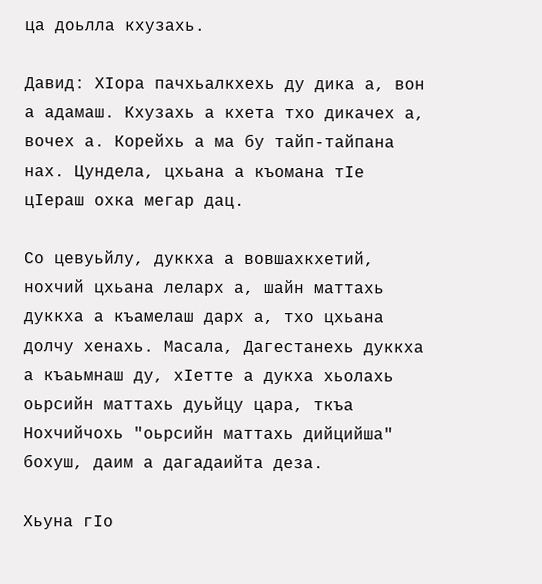ца доьлла кхузахь.

Давид: ХIора пачхьалкхехь ду дика а, вон а адамаш. Кхузахь а кхета тхо дикачех а, вочех а. Корейхь а ма бу тайп-тайпана нах. Цундела, цхьана а къомана тIе цIераш охка мегар дац.

Со цевуьйлу, дуккха а вовшахкхетий, нохчий цхьана леларх а, шайн маттахь дуккха а къамелаш дарх а, тхо цхьана долчу хенахь. Масала, Дагестанехь дуккха а къаьмнаш ду, хIетте а дукха хьолахь оьрсийн маттахь дуьйцу цара, ткъа Нохчийчохь "оьрсийн маттахь дийцийша" бохуш, даим а дагадаийта деза.

Хьуна гIо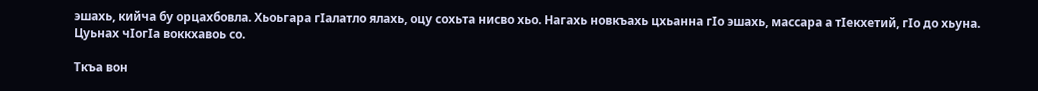эшахь, кийча бу орцахбовла. Хьоьгара гIалатло ялахь, оцу сохьта нисво хьо. Нагахь новкъахь цхьанна гIо эшахь, массара а тIекхетий, гIо до хьуна. Цуьнах чIогIа воккхавоь со.

Ткъа вон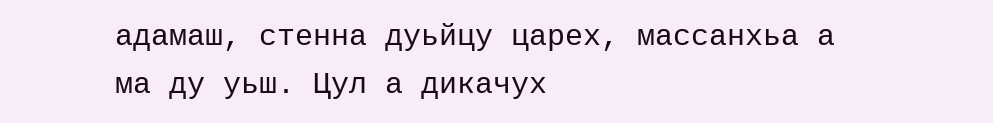адамаш, стенна дуьйцу царех, массанхьа а ма ду уьш. Цул а дикачух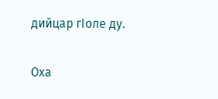дийцар гIоле ду.

Оха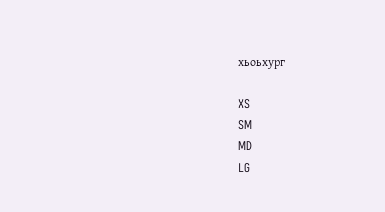хьоьхург

XS
SM
MD
LG